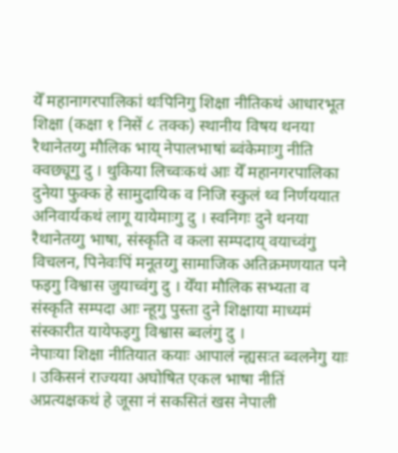येँ महानागरपालिकां थःपिनिगु शिक्षा नीतिकथं आधारभूत शिक्षा (कक्षा १ निसें ८ तक्क) स्थानीय विषय थनया रैथानेतय्गु मौलिक भाय् नेपालभाषां ब्वंकेमाःगु नीति क्वछ्यूगु दु । थुकिया लिच्वःकथं आः येँ महानगरपालिका दुनेया फुक्क हे सामुदायिक व निजि स्कुलं थ्व निर्णययात अनिवार्यकथं लागू यायेमाःगु दु । स्वनिगः दुने थनया रैथानेतय्गु भाषा, संस्कृति व कला सम्पदाय् वयाच्वंगु विचलन, पिनेवःपिं मनूतय्गु सामाजिक अतिक्रमणयात पने फइगु विश्वास जुयाच्वंगु दु । येँया मौलिक सभ्यता व संस्कृति सम्पदा आः न्हूगु पुस्ता दुने शिक्षाया माध्यमं संस्कारीत यायेफइगु विश्वास ब्वलंगु दु ।
नेपाःया शिक्षा नीतियात कयाः आपालं न्ह्यसःत ब्वलनेगु याः । उकिसनं राज्यया अघोषित एकल भाषा नीतिं अप्रत्यक्षकथं हे जूसा नं सकसितं खस नेपाली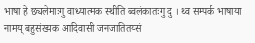भाषा हे छ्यलेमाःगु वाध्यात्मक स्थीति ब्वलंकातःगु दु । थ्व सम्पर्क भाषाया नामय् बहुसंख्यक आदिवासी जनजातितय्सं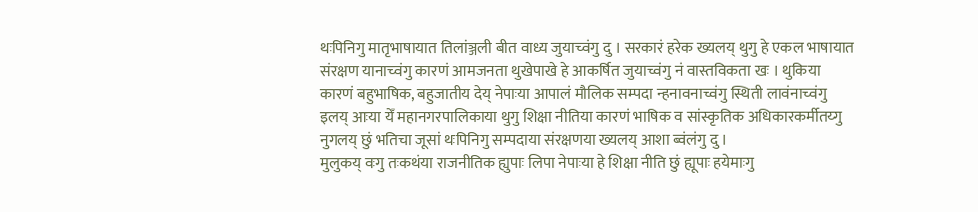थःपिनिगु मातृभाषायात तिलांञ्जली बीत वाध्य जुयाच्वंगु दु । सरकारं हरेक ख्यलय् थुगु हे एकल भाषायात संरक्षण यानाच्वंगु कारणं आमजनता थुखेपाखे हे आकर्षित जुयाच्वंगु नं वास्तविकता खः । थुकिया कारणं बहुभाषिक, बहुजातीय देय् नेपाःया आपालं मौलिक सम्पदा न्हनावनाच्वंगु स्थिती लावंनाच्वंगु इलय् आःया येँ महानगरपालिकाया थुगु शिक्षा नीतिया कारणं भाषिक व सांस्कृतिक अधिकारकर्मीतय्गु नुगलय् छुं भतिचा जूसां थःपिनिगु सम्पदाया संरक्षणया ख्यलय् आशा ब्वंलंगु दु ।
मुलुकय् वःगु तःकथंया राजनीतिक ह्युपाः लिपा नेपाःया हे शिक्षा नीति छुं ह्यूपाः हयेमाःगु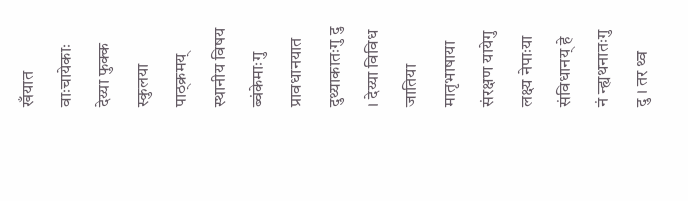खँयात वाःचायेकाः देय्या फुक्क स्कुलया पाठ्क्रमय् स्थानीय विषय ब्वंकेमाःगु प्रावधानयात दुथ्याकातःगु दु । देय्या विविध जातिया मातृभाषाया संरक्षण यायेगु लक्ष्य नेपाःया संविधानय् हे नं न्ह्यथनातःगु दु । तर थ्व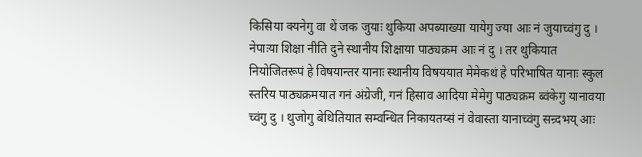किसिया क्यनेगु वा थें जक जुयाः थुकिया अपब्याख्या यायेगु ज्या आः नं जुयाच्वंगु दु । नेपाःया शिक्षा नीति दुने स्थानीय शिक्षाया पाठ्यक्रम आः नं दु । तर थुकियात नियोजितरूपं हे विषयान्तर यानाः स्थानीय विषययात मेमेकथं हे परिभाषित यानाः स्कुल स्तरिय पाठ्यक्रमयात गनं अंग्रेजी, गनं हिसाव आदिया मेमेगु पाठ्यक्रम ब्वंकेगु यानावया च्वंगु दु । थुजोगु बेथितियात सम्वन्धित निकायतय्सं नं वेवास्ता यानाच्वंगु सन्र्दभय् आः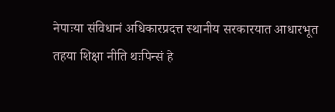नेपाःया संविधानं अधिकारप्रदत्त स्थानीय सरकारयात आधारभूत तहया शिक्षा नीति थःपिन्सं हे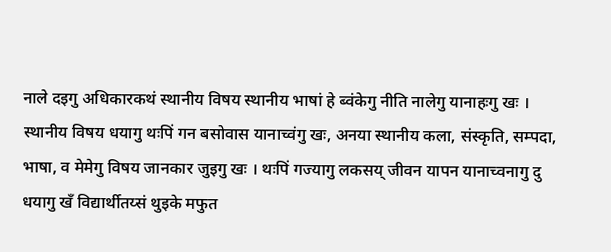नाले दइगु अधिकारकथं स्थानीय विषय स्थानीय भाषां हे ब्वंकेगु नीति नालेगु यानाहःगु खः ।
स्थानीय विषय धयागु थःपिं गन बसोवास यानाच्वंगु खः, अनया स्थानीय कला, संस्कृति, सम्पदा, भाषा, व मेमेगु विषय जानकार जुइगु खः । थःपिं गज्यागु लकसय् जीवन यापन यानाच्वनागु दु धयागु खँ विद्यार्थीतय्सं थुइके मफुत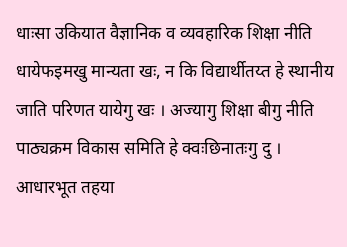धाःसा उकियात वैज्ञानिक व व्यवहारिक शिक्षा नीति धायेफइमखु मान्यता खः, न कि विद्यार्थीतय्त हे स्थानीय जाति परिणत यायेगु खः । अज्यागु शिक्षा बीगु नीति पाठ्यक्रम विकास समिति हे क्वःछिनातःगु दु । आधारभूत तहया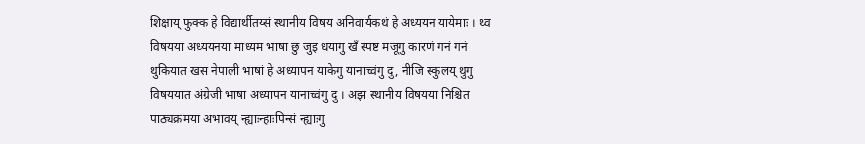शिक्षाय् फुक्क हे विद्यार्थीतय्सं स्थानीय विषय अनिवार्यकथं हे अध्ययन यायेमाः । थ्व विषयया अध्ययनया माध्यम भाषा छु जुइ धयागु खँ स्पष्ट मजूगु कारणं गनं गनं थुकियात खस नेपाली भाषां हे अध्यापन याकेगु यानाच्वंगु दु, नीजि स्कुलय् थुगु विषययात अंग्रेजी भाषा अध्यापन यानाच्वंगु दु । अझ स्थानीय विषयया निश्चित पाठ्यक्रमया अभावय् न्ह्याःन्हाःपिन्सं न्ह्याःगु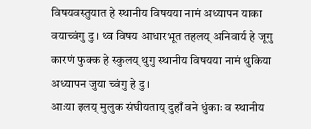विषयवस्तुयात हे स्थानीय विषयया नामं अध्यापन याका वयाच्वंगु दु । थ्व विषय आधारभूत तहलय् अनिवार्य हे जूगु कारणं फुक्क हे स्कुलय् थुगु स्थानीय विषयया नामं थुकिया अध्यापन जुया च्वंगु हे दु ।
आःया इलय् मुलुक संघीयताय् दुहाँ वने धुंकाः व स्थानीय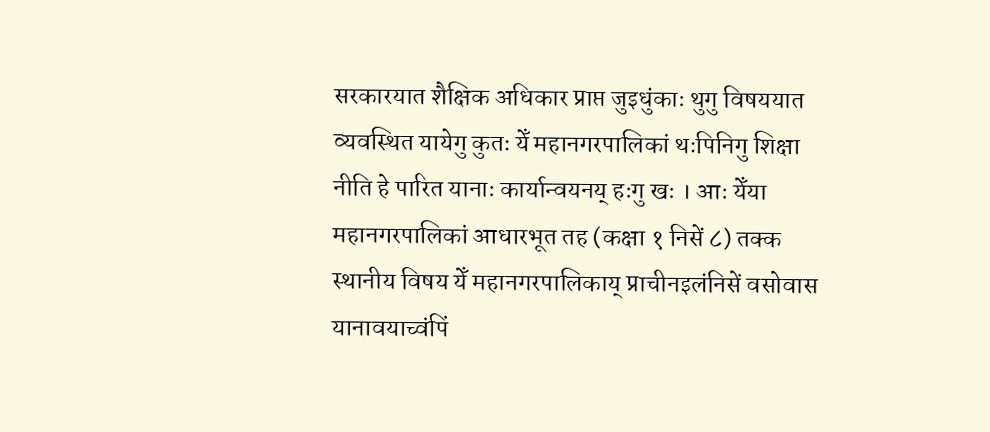सरकारयात शैक्षिक अधिकार प्राप्त जुइधुंकाः थुगु विषययात व्यवस्थित यायेगु कुतः येँ महानगरपालिकां थःपिनिगु शिक्षा नीति हे पारित यानाः कार्यान्वयनय् हःगु खः । आः येँया महानगरपालिकां आधारभूत तह (कक्षा १ निसें ८) तक्क स्थानीय विषय येँ महानगरपालिकाय् प्राचीनइलंनिसें वसोवास यानावयाच्वंपिं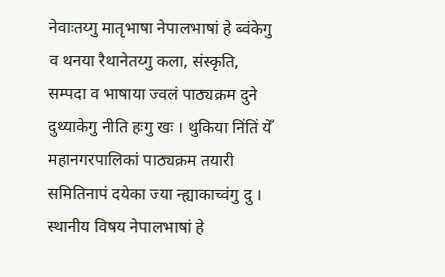नेवाःतय्गु मातृभाषा नेपालभाषां हे ब्वंकेगु व थनया रैथानेतय्गु कला, संस्कृति, सम्पदा व भाषाया ज्वलं पाठ्यक्रम दुने दुथ्याकेगु नीति हःगु खः । थुकिया निंतिं येँ महानगरपालिकां पाठ्यक्रम तयारी समितिनापं दयेका ज्या न्ह्याकाच्वंगु दु ।
स्थानीय विषय नेपालभाषां हे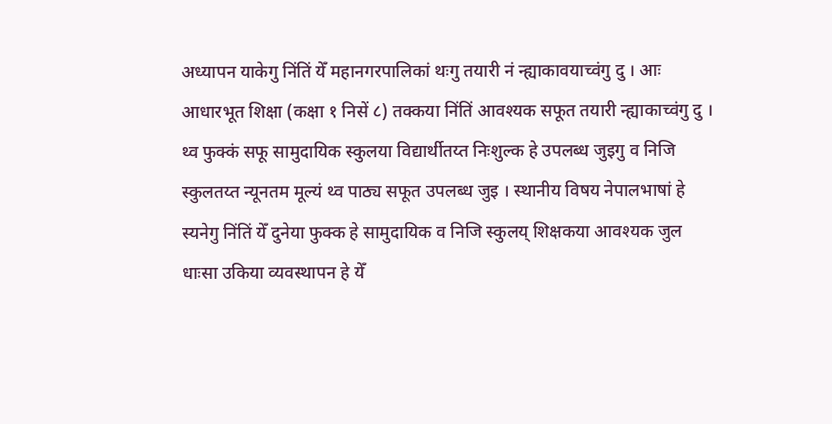अध्यापन याकेगु निंतिं येँ महानगरपालिकां थःगु तयारी नं न्ह्याकावयाच्वंगु दु । आः आधारभूत शिक्षा (कक्षा १ निसें ८) तक्कया निंतिं आवश्यक सफूत तयारी न्ह्याकाच्वंगु दु । थ्व फुक्कं सफू सामुदायिक स्कुलया विद्यार्थीतय्त निःशुल्क हे उपलब्ध जुइगु व निजि स्कुलतय्त न्यूनतम मूल्यं थ्व पाठ्य सफूत उपलब्ध जुइ । स्थानीय विषय नेपालभाषां हे स्यनेगु निंतिं येँ दुनेया फुक्क हे सामुदायिक व निजि स्कुलय् शिक्षकया आवश्यक जुल धाःसा उकिया व्यवस्थापन हे येँ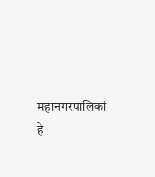महानगरपालिकां हे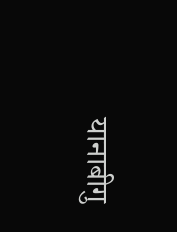यानाबीगु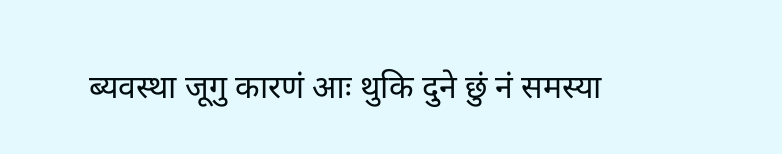ब्यवस्था जूगु कारणं आः थुकि दुने छुं नं समस्या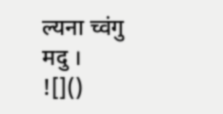ल्यना च्वंगु मदु ।
![]()